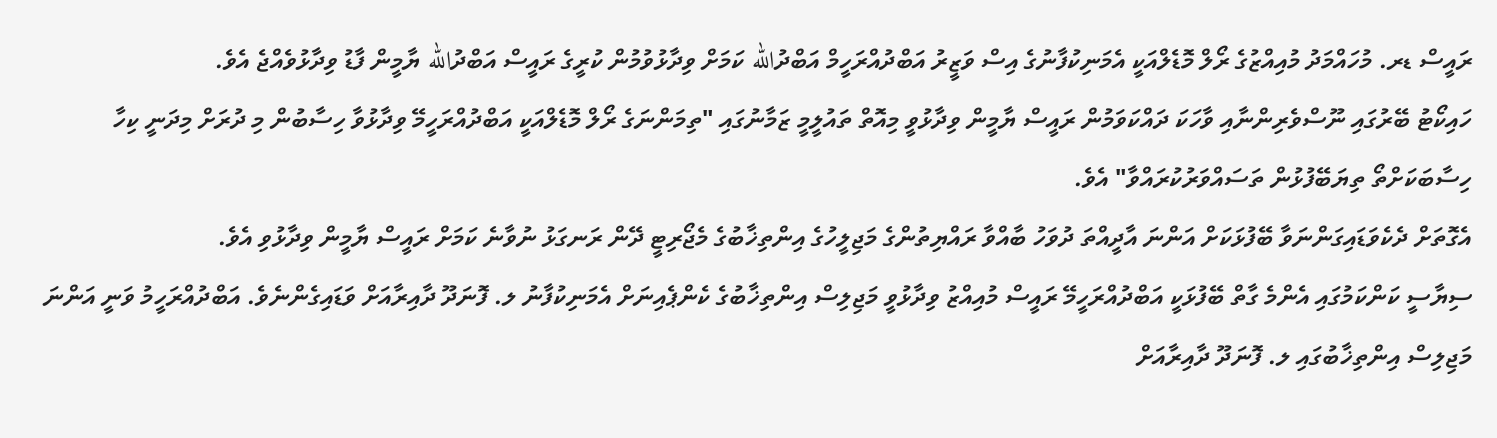ރައީސް ޑރ. މުހައްމަދު މުއިއްޒުގެ ރޯލް މޮޑެލްއަކީ އެމަނިކުފާނުގެ އިސް ވަޒީރު އަބްދުއްރަހީމް އަބްދުالله ކަމަށް ވިދާޅުވުމުން ކުރީގެ ރައީސް އަބްދުالله ޔާމީން ފާޑު ވިދާޅުވެއްޖެ އެވެ.
ހައިކޯޓު ބޭރުގައި ނޫސްވެރިންނާއި ވާހަކަ ދައްކަވަމުން ރައީސް ޔާމީން ވިދާޅުވީ މިއޮތް ތައުލީމީ ޒަމާނުގައި "ތިމަންނަގެ ރޯލް މޮޑެލްއަކީ އަބްދުއްރަހީމޭ ވިދާޅުވާ ހިސާބުން މި ދުރަށް މިދަނީ ކިހާ ހިސާބަކަށްތޯ ތިޔަބޭފުޅުން ތަސައްވަރުކުރައްވާ" އެވެ.
އެގޮތަށް ދެކެވަޑައިގަންނަވާ ބޭފުޅަކަށް އަންނަ އާދީއްތަ ދުވަހު ބާއްވާ ރައްޔިތުންގެ މަޖިލީހުގެ އިންތިޚާބުގެ މެޖޯރިޓީ ދޭން ރަނގަޅު ނުވާނެ ކަމަށް ރައީސް ޔާމީން ވިދާޅުވި އެވެ.
ސިޔާސީ ކަންކަމުގައި އެންމެ ގާތް ބޭފުޅަކީ އަބްދުއްރަހީމޭ ރައީސް މުއިއްޒު ވިދާޅުވީ މަޖިލިސް އިންތިޚާބުގެ ކެންޕެއިނަށް އެމަނިކުފާނު ލ. ފޮނަދޫ ދާއިރާއަށް ވަޑައިގެންނެވެ. އަބްދުއްރަހީމު ވަނީ އަންނަ މަޖިލިސް އިންތިޚާބުގައި ލ. ފޮނަދޫ ދާއިރާއަށް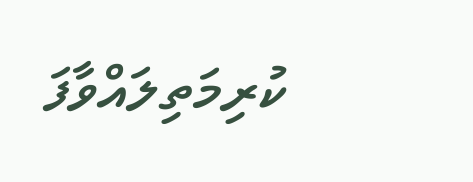ކުރިމަތިލައްވާފަ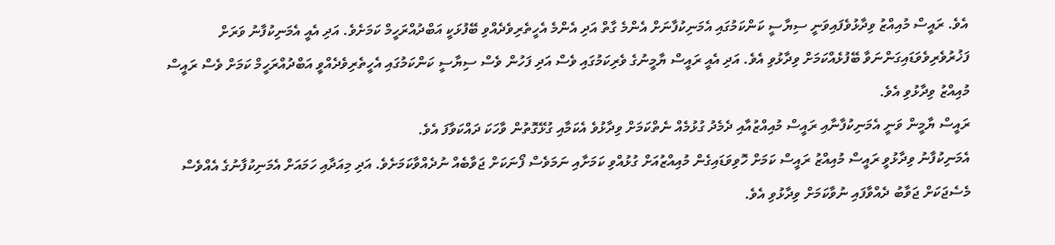އެވެ. ރައީސް މުއިއްޒު ވިދާޅުވެފައިވަނީ ސިޔާސީ ކަންކަމުގައި އެމަނިކުފާނަށް އެންމެ ގާތް އަދި އެންމެ އެހީތެރިވެދެއްވި ބޭފުޅަކީ އަބްދުއްރަހީމް ކަމަށެވެ. އަދި އެއީ އެމަނިކުފާނު ވަރަށް ފަޚުރުވެރިވެވަޑައިގަންނަވާ ބޭފުޅެއްކަމަށް ވިދާޅުވި އެވެ. އަދި އެއީ ރައީސް ޔާމީނުގެ ވެރިކަމުގައި ވެސް އަދި ފަހުން ވެސް ސިޔާސީ ކަންކަމުގައި އެހީތެރިވެދެއްވީ އަބްދުއްރަހީމް ކަމަށް ވެސް ރައީސް މުއިއްޒު ވިދާޅުވި އެވެ.
ރައީސް ޔާމީން ވަނީ އެމަނިކުފާނާއި ރައީސް މުއިއްޒުއާއި ދެމެދު ގުޅުމެއް ނެތްކަމަށް ވިދާޅުވެ އެކަމާއި ގުޅޭގޮތުން ވާހަކަ ދައްކަވާފަ އެވެ.
އެމަނިކުފާނު ވިދާޅުވީ ރައީސް މުއިއްޒު ރައީސް ކަމަށް ހޮވިވަޑައިގެން މުއިއްޒުއަށް ގުޅުއްވި ކަމަށާއި ނަމަވެސް ފޯނަކަށް ޖަވާބެއް ނުދެއްވާކަމަށެވެ. އަދި މިއަދާއި ހަމައަށް އެމަނިކުފާނުގެ އެއްވެސް މެސެޖަކަށް ޖަވާބު ދެއްވާފައި ނުވާކަމަށް ވިދާޅުވި އެވެ.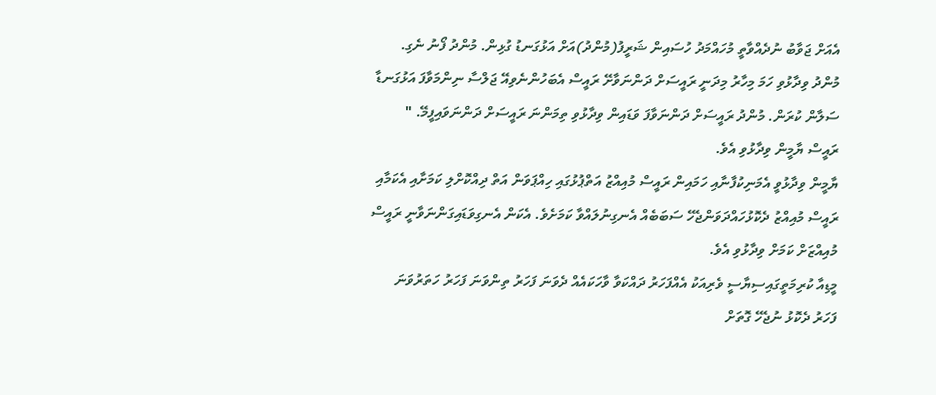އެއަށް ޖަވާބު ނުދެއްވާތީ މުހައްމަދު ހުސައިން ޝަރީފު(މުންދު)އަށް އަޅުގަނޑު ގުޅިން. މުންދު ފޯނު ނެގި. މުންދު ވިދާޅުވި ހަމަ މިހާރު މިދަނީ ރައީސަށް ދަންނަވާށޭ ރައީސް އެބަހުންނެވިއޭ ޖަލްސާ ނިންމަވާފަ އަޅުގަނޑާ ސަލާން ކުރަން. މުންދު ރައީސަށް ދަންނަވާފަ ވަޑައިން ވިދާޅުވި ތިމަންނަ ރައީސަށް ދަންނަވައިފީމޭ. " ރައީސް ޔާމީން ވިދާޅުވި އެވެ.
ޔާމީން ވިދާޅުވީ އެމަނިކުފާނާއި ހަމައިން ރައީސް މުއިއްޒު އަތްޕުޅުގައި ހިއްޕަވަން އަތް ދިއްކޮށްލި ކަމަށާއި އެކަމާއި ރައީސް މުއިއްޒު ދެކޮޅުހައްދަވަންޖެހޭ ސަބަބެއް އެނގިނުލައްވާ ކަމަށެވެ. އެކަން އެނގިވަޑައިގަންނަވާނީ ރައީސް މުއިއްޒަށް ކަމަށް ވިދާޅުވި އެވެ.
މީޑިއާ ކުރިމަތީގައިސިޔާސީ ވެރިއަކު އެއްފަހަރު ދައްކަވާ ވާހަކައެއް ދެވަނަ ފަހަރު ތިންވަނަ ފަހަރު ހަތަރުވަނަ ފަހަރު ދެކޮޅު ނުޖެހޭ ގޮތަށް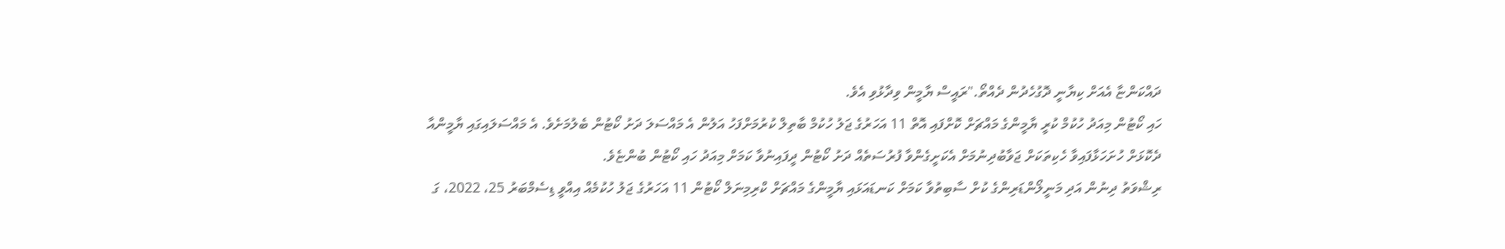ދައްކަންޏާ އެއަށް ކިޔާނީ ދޮގުހެދުން ދެއްތޯ."ރައީސް ޔާމީން ވިދާޅުވި އެވެ.
ހައި ކޯޓުން މިއަދު ހުކުމް ކުރީ ޔާމީންގެ މައްޗަށް ކޮށްފައި އޮތް 11 އަހަރުގެ ޖަލު ހުކުމް ބާތިލް ކުރުމަށްފަހު އަލުން އެ މައްސަލަ ދަށު ކޯޓުން ބެލުމަށެވެ. އެ މައްސަލައިގައި ޔާމީންއާ ދެކޮޅަށް ހުށަހަޅާފައިވާ ހެކިތަކަށް ޖަވާބުދިނުމަށް އެކަށީގެންވާ ފުރުސަތެއް ދަށު ކޯޓުން ދީފައިނުވާ ކަމަށް މިއަދު ހައި ކޯޓުން ބުންޏެވެ.
ރިޝްވަތު ދިނުން އަދި މަނީލޯންޑަރިންގެ ކުށް ސާބިތުވާ ކަމަށް ކަނޑައަޅައި ޔާމީންގެ މައްޗަށް ކްރިމިނަލް ކޯޓުން 11 އަހަރުގެ ޖަލު ހުކުމެއް އިއްވީ ޑިސެމްބަރު 25، 2022، ގަ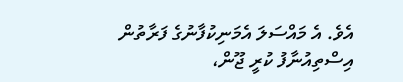އެވެ. އެ މައްސަލަ އެމަނިކުފާނުގެ ފަރާތުން އިސްތިއުނާފު ކުރީ ޖޫން،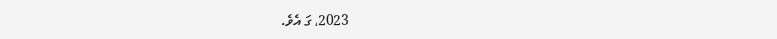2023، ގަ އެވެ.